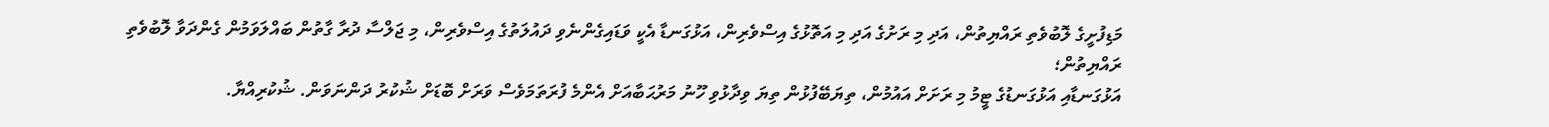މަޑިފުށީގެ ލޮބުވެތި ރައްޔިތުން، އަދި މި ރަށުގެ އަދި މި އަތޮޅުގެ އިސްވެރިން، އަޅުގަނޑާ އެކީ ވަޑައިގެންނެވި ދައުލަތުގެ އިސްވެރިން، މި ޖަލްސާ ދުރާ ގާތުން ބައްލަވަމުން ގެންދަވާ ލޮބުވެތި ރައްޔިތުން؛
އަޅުގަނޑާއި އަޅުގަނޑުގެ ޓީމު މި ރަށަށް އައުމުން، ތިޔަބޭފުޅުން ތިޔަ ވިދާޅުވި ހޫނު މަރުޙަބާއަށް އެންމެ ފުރަތަމަވެސް ވަރަށް ބޮޑަށް ޝުކުރު ދަންނަވަން. ޝުކުރިއްޔާ.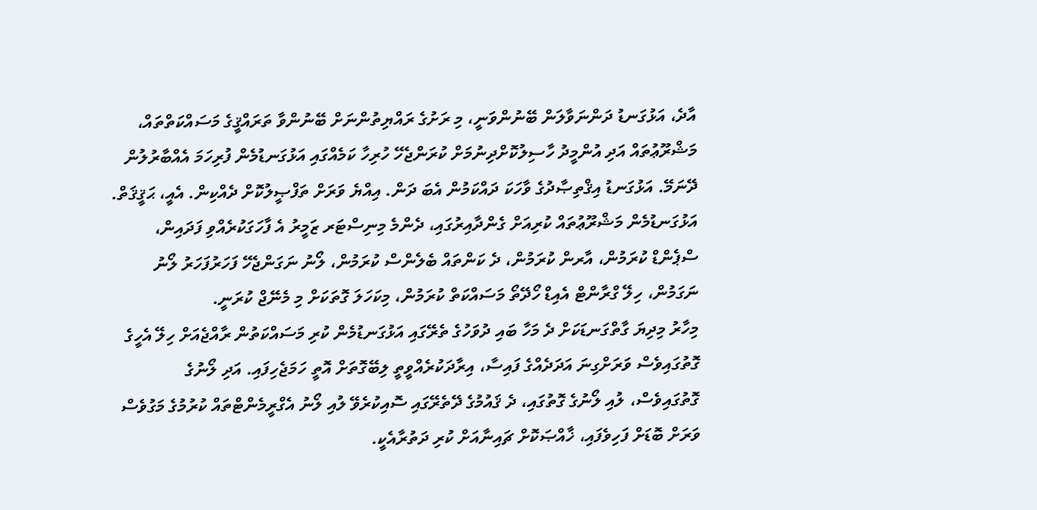އާދެ، އަޅުގަނޑު ދަންނަވާލަން ބޭނުންވަނީ، މި ރަށުގެ ރައްޔިތުންނަށް ބޭނުންވާ ތަރައްޤީގެ މަސައްކަތްތައް، މަޝްރޫޢުތައް އަދި އުންމީދު ހާސިލުކޮށްދިނުމަށް ކުރަންޖެހޭ ހުރިހާ ކަމެއްގައި އަޅުގަނޑުމެން ފުރިހަމަ އެއްބާރުލުން ދޭނަމޭ. އަޅުގަނޑު އިޤްތިޞާދުގެ ވާހަކަ ދައްކަމުން އެބަ ދަން. އިއްޔެ ވަރަށް ތަފްޞީލުކޮށް ދެއްކިން. އެއީ، ޙަޤީޤަތް. އަޅުގަނޑުމެން މަޝްރޫޢުތައް ކުރިއަށް ގެންދާއިރުގައި، ދެންމެ މިނިސްޓަރ ޒަމީރު އެ ފާހަގަކުރެއްވި ފަދައިން، ސްޕެންޑް ކުރަމުން، އާރން ކުރަމުން، ދެ ކަންތައް ބެލެންސް ކުރަމުން، ލޯނު ނަގަންޖެހޭ ފަހަރުފަހަރު ލޯނު ނަގަމުން، ހިލޭ ގްރާންޓް އެއިޑް ހޯދޭތޯ މަސައްކަތް ކުރަމުން، މިކަހަލަ ގޮތަކަށް މި މެނޭޖް ކުރަނީ.
މިހާރު މިދިޔަ ގާތްގަނޑަކަށް ދެ މަހާ ބައި ދުވަހުގެ ތެރޭގައި އަޅުގަނޑުމެން ކުރި މަސައްކަތުން ރާއްޖެއަށް ހިލޭ އެހީގެ ގޮތުގައިވެސް ވަރަށްގިނަ އަދަދެއްގެ ފައިސާ، އިރާދަކުރެއްވީތީ ލިބޭގޮތަށް އޮތީ ހަމަޖެހިފައި. އަދި ލޯނުގެ ގޮތުގައިވެސް، ލުއި ލޯނުގެ ގޮތުގައި، ދެ ޤައުމުގެ ދޭތެރޭގައި ސޮއިކުރެވޭ ލުއި ލޯނު އެގްރީމެންޓްތައް ކުރުމުގެ މަގުވެސް ވަރަށް ބޮޑަށް ފަހިވެފައި، ޚާއްޞަކޮށް ޗައިނާއަށް ކުރި ދަތުރާއެކީ.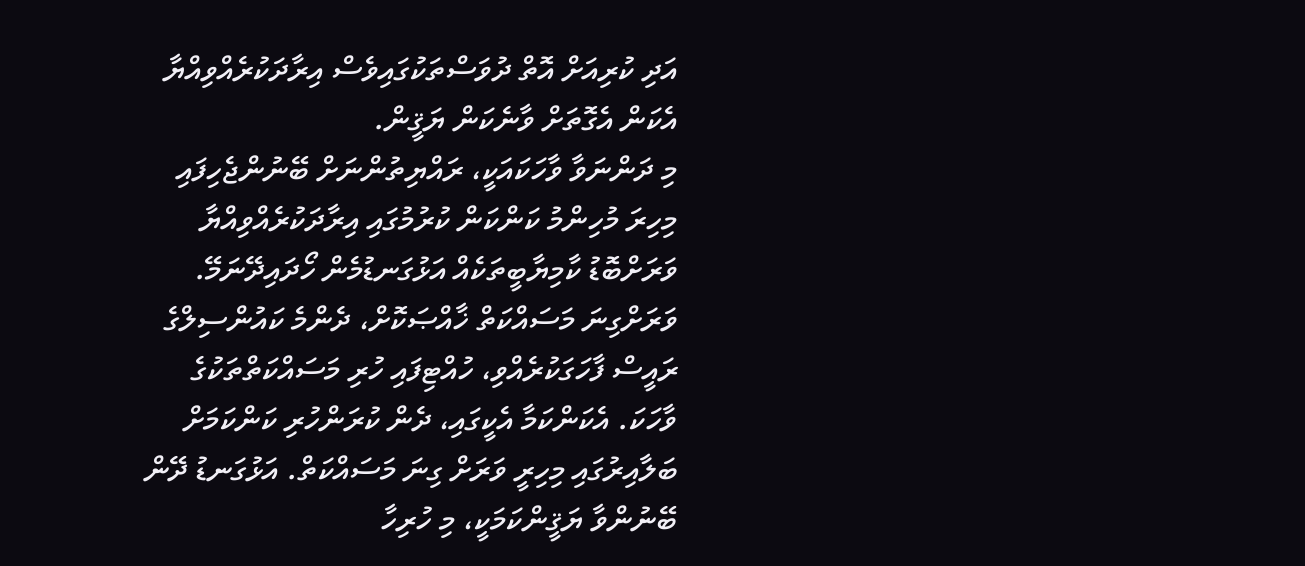އަދި ކުރިއަށް އޮތް ދުވަސްތަކުގައިވެސް އިރާދަކުރެއްވިއްޔާ އެކަން އެގޮތަށް ވާނެކަން ޔަޤީން.
މި ދަންނަވާ ވާހަކައަކީ، ރައްޔިތުންނަށް ބޭނުންޖެހިފައި މިހިރަ މުހިންމު ކަންކަން ކުރުމުގައި އިރާދަކުރެއްވިއްޔާ ވަރަށްބޮޑު ކާމިޔާބީތަކެއް އަޅުގަނޑުމެން ހޯދައިދޭނަމޭ. ވަރަށްގިނަ މަސައްކަތް ޚާއްޞަކޮށް، ދެންމެ ކައުންސިލްގެ ރައީސް ފާހަގަކުރެއްވި، ހުއްޓިފައި ހުރި މަސައްކަތްތަކުގެ ވާހަކަ. އެކަންކަމާ އެކީގައި، ދެން ކުރަންހުރި ކަންކަމަށް ބަލާއިރުގައި މިހިރީ ވަރަށް ގިނަ މަސައްކަތް. އަޅުގަނޑު ދޭން ބޭނުންވާ ޔަޤީންކަމަކީ، މި ހުރިހާ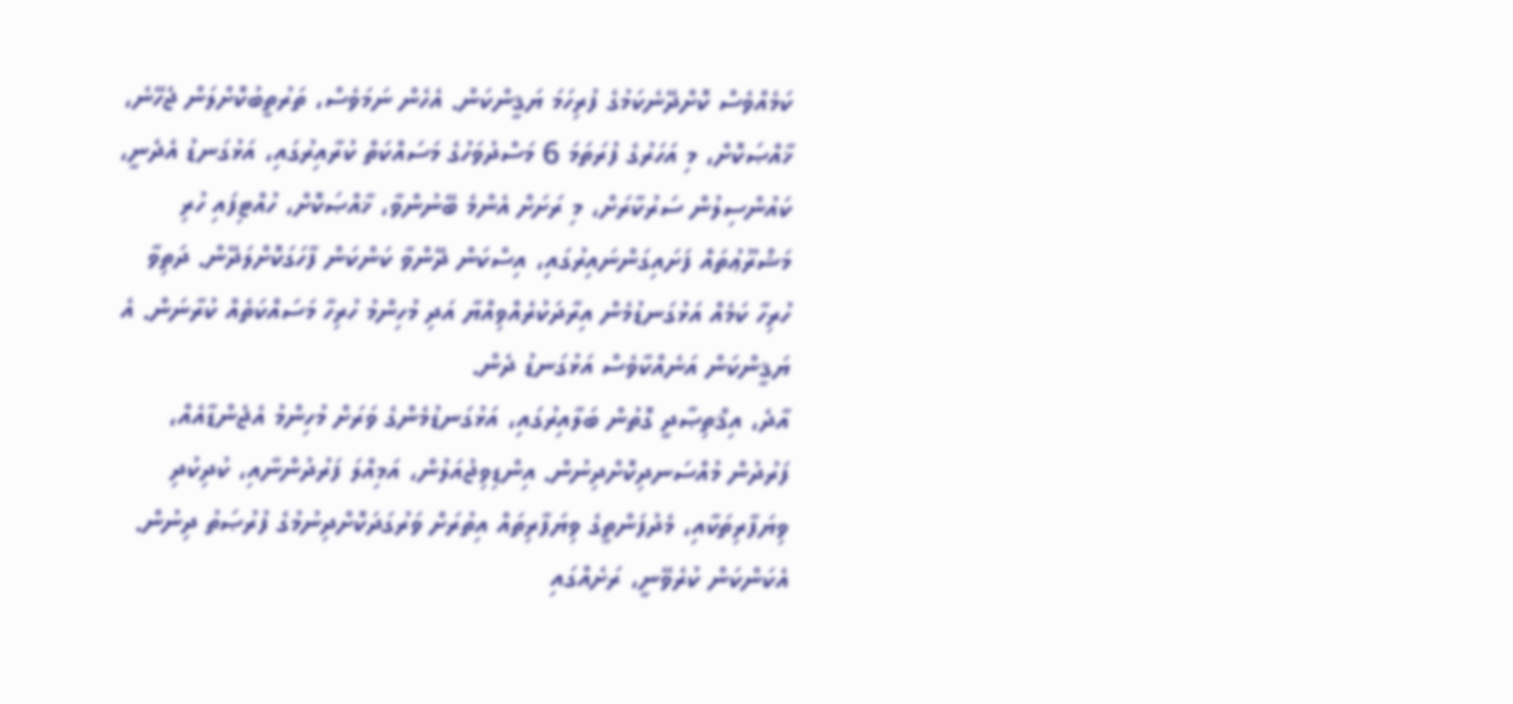ކަމެއްވެސް ކޮށްދޭނެކަމުގެ ފުރިހަމަ ޔަޤީންކަން. އެހެން ނަމަވެސް، ތަރުތީބުކޮށްލަން ޖެހޭނެ، ޚާއްޞަކޮށް، މި އަހަރުގެ ފުރަތަމަ 6 މަސްދުވަހުގެ މަސައްކަތް ކުރާއިރުގައި، އަޅުގަނޑު އެދެނީ، ކައުންސިލުން ސަރުކާރަށް، މި ރަށަށް އެންމެ ބޭނުންވާ، ޚާއްޞަކޮށް، ހުއްޓިފައި ހުރި މަޝްރޫޢުތައް ފަށައިގަންނައިރުގައި، އިސްކަން ދޭންވާ ކަންކަން ފާހަގަކޮށްލަދޭން. ދަތިވާ ހުރިހާ ކަމެއް އަޅުގަނޑުމެން އިރާދަކުރެއްވިއްޔާ އަދި މުހިންމު ހުރިހާ މަސައްކަތެއް ކުރާނަން. އެ ޔަޤީންކަން އަނެއްކާވެސް އަޅުގަނޑު ދެން.
އާދެ، އިޤްތިޞާދީ ގޮތުން ބަލާއިރުގައި، އަޅުގަނޑުމެންގެ ވަރަށް މުހިންމު އެޖެންޑާއެއް، ފަރުދުން މުއްސަނދިކޮށްދިނުން. އިންޑިވިޖުއަލުން، އަމިއްލަ ފަރުދުންނާއި، ކުދިކުދި ވިޔަފާރިތަކާއި، މެދުފަންތީގެ ވިޔަފާރިތައް އިތުރަށް ވަރުގަދަކޮށްދިނުމުގެ ފުރުޞަތު ދިނުން. އެކަންކަން ކުރެވޭނީ، ރަށެއްގައި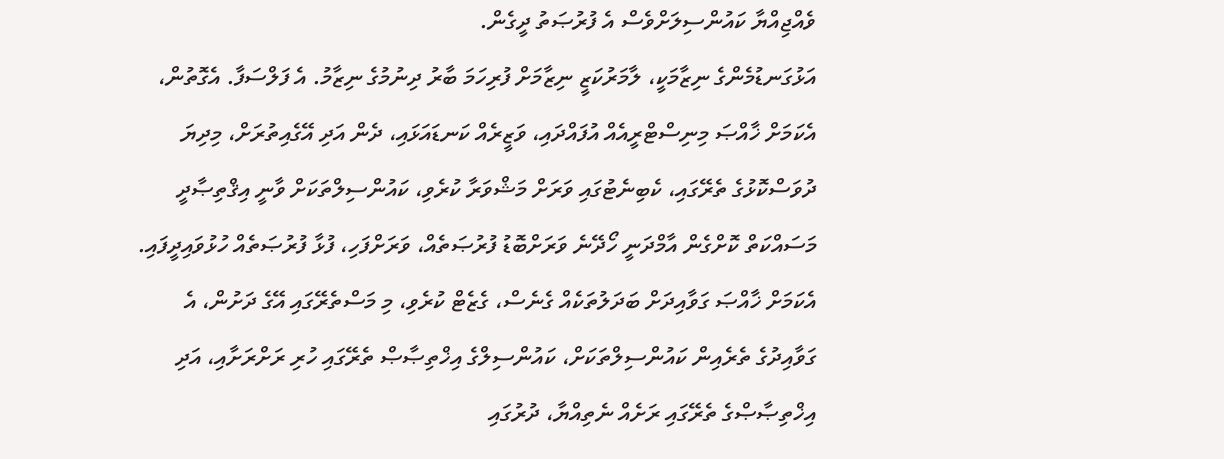ވެއްޖިއްޔާ ކައުންސިލަށްވެސް އެ ފުރުޞަތު ދީގެން.
އަޅުގަނޑުމެންގެ ނިޒާމަކީ، ލާމަރުކަޒީ ނިޒާމަށް ފުރިހަމަ ބާރު ދިނުމުގެ ނިޒާމު. އެ ފަލްސަފާ. އެގޮތުން، އެކަމަށް ޚާއްޞަ މިނިސްޓްރީއެއް އުފައްދައި، ވަޒީރެއް ކަނޑައަޅައި، ދެން އަދި އޭގެއިތުރަށް، މިދިޔަ ދުވަސްކޮޅުގެ ތެރޭގައި، ކެބިނެޓުގައި ވަރަށް މަޝްވަރާ ކުރެވި، ކައުންސިލްތަކަށް ވާނީ އިޤްތިޞާދީ މަސައްކަތް ކޮށްގެން އާމްދަނީ ހޯދޭނެ ވަރަށްބޮޑު ފުރުޞަތެއް، ވަރަށްފަހި، ފުޅާ ފުރުޞަތެއް ހުޅުވައިދީފައި. އެކަމަށް ޚާއްޞަ ގަވާއިދަށް ބަދަލުތަކެއް ގެނެސް، ގެޒެޓް ކުރެވި، މި މަސްތެރޭގައި އޭގެ ދަށުން، އެ ގަވާއިދުގެ ތެރެއިން ކައުންސިލްތަކަށް، ކައުންސިލްގެ އިޚްތިޞާޞް ތެރޭގައި ހުރި ރަށްރަށާއި، އަދި އިޚްތިޞާޞްގެ ތެރޭގައި ރަށެއް ނެތިއްޔާ، ދުރުގައި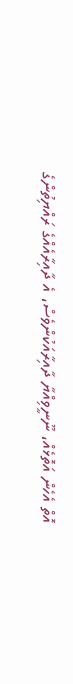އޮތް އެހެން އަތޮޅެއް، ނޫނީވިއްޔާ ދާއިރާއަކުންވެސް، އެ ދާއިރާއެއްގެ ރައްޔިތުންގެ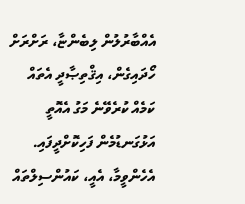އެއްބާރުލުން ލިބެންޏާ، ރަށްރަށް ހޯދައިގެން، އިޤްތިޞާދީ އެތައް ކަމެއް ކުރެވޭނެ މަގު އެއޮތީ އަޅުގަނޑުމެން ފަހިކޮށްދީފައި.
އެހެންވީމާ، އެއީ، ކައުންސިލްތައް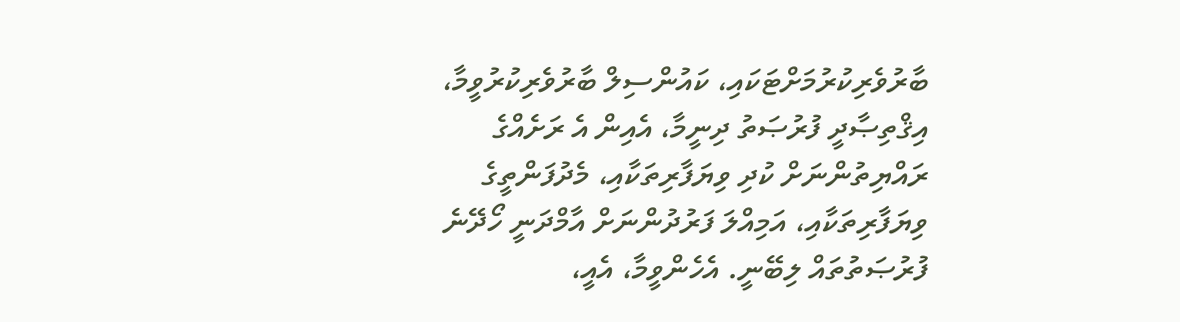ބާރުވެރިކުރުމަށްޓަކައި، ކައުންސިލް ބާރުވެރިކުރުވީމާ، އިޤްތިޞާދީ ފުރުޞަތު ދިނީމާ، އެއިން އެ ރަށެއްގެ ރައްޔިތުންނަށް ކުދި ވިޔަފާރިތަކާއި، މެދުފަންތީގެ ވިޔަފާރިތަކާއި، އަމިއްލަ ފަރުދުންނަށް އާމްދަނީ ހޯދޭނެ ފުރުޞަތުތައް ލިބޭނީ. އެހެންވީމާ، އެއީ،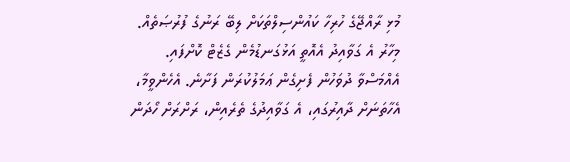މުޅި ރާއްޖޭގެ ހުރިހާ ކައުންސިލްތަކަށް ލިބޭ ރަނުގެ ފުރުޞަތެއް. މިހާރު އެ ގަވާއިދު އެއޮތީ އަޅުގަނޑުމެން ގެޒެޓް ކޮށްފައި. އެއްމަސްވާ ދުވަހުން ފެށިގެން ޢަމަލުކުރަން ފަށާނެ. އެހެންވީމާ، އެހާތަނަށް ދާއިރުގައި، އެ ގަވާއިދުގެ ތެރެއިން، ރަށްރަށް ހޯދަން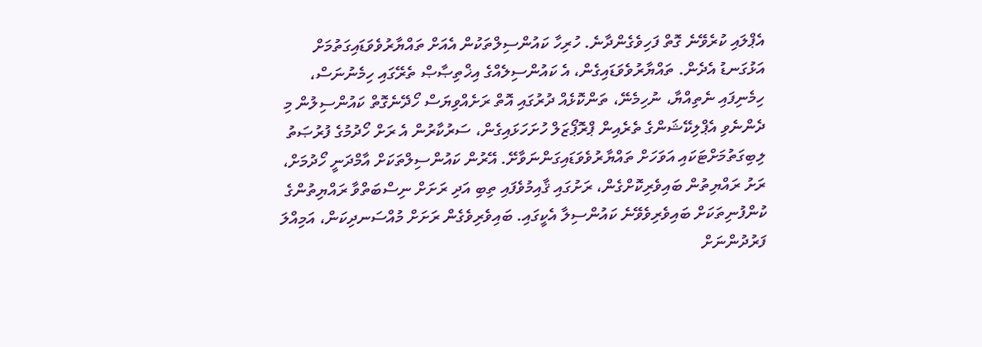އެޕްލައި ކުރެވޭނެ ގޮތް ފަހިވެގެންދާނެ. ހުރިހާ ކައުންސިލްތަކުން އެއަށް ތައްޔާރުވެވަޑައިގަތުމަށް އަޅުގަނޑު އެދެން. ތައްޔާރުވެވަޑައިގެން، އެ ކައުންސިލެއްގެ އިޚްތިޞާޞް ތެރޭގައި ހިމެނުނަސް، ހިމެނިފައި ނެތިއްޔާ، ނުހިމެނޭ، ތަންކޮޅެއް ދުރުގައި އޮތް ރަށެއްވިޔަސް ހޯދޭނެގޮތް ކައުންސިލުން މި ދެންނެވި އެޕްލިކޭޝަންގެ ތެރެއިން ޕްރޮޕޯޒަލް ހުށަހަޅައިގެން، ސަރުކާރުން އެ ރަށް ހޯދުމުގެ ފުރުޞަތު ލިބިގަތުމަށްޓަކައި އަވަހަށް ތައްޔާރުވެވަޑައިގަންނަވާށޭ. އޭރުން ކައުންސިލްތަކަށް އާމްދަނީ ހޯދުމަށް، ރަށު ރައްޔިތުން ބައިވެރިކޮށްގެން، ރަށުގައި ޤާއިމުވެފައި ތިބި އަދި ރަށަށް ނިސްބަތްވާ ރައްޔިތުންގެ ކުންފުނިތަކަށް ބައިވެރިވެވޭނެ ކައުންސިލާ އެކީގައި. ބައިވެރިވެގެން ރަށަށް މުއްސަނދިކަން، އަމިއްލަ ފަރުދުންނަށް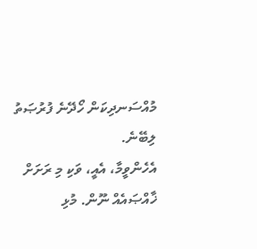މުއްސަނދިކަން ހޯދޭނެ ފުރުޞަތު ލިބޭނެ.
އެހެންވީމާ، އެއީ، ވަކި މި ރަށަށް ޚާއްޞައެއް ނޫން. މުޅި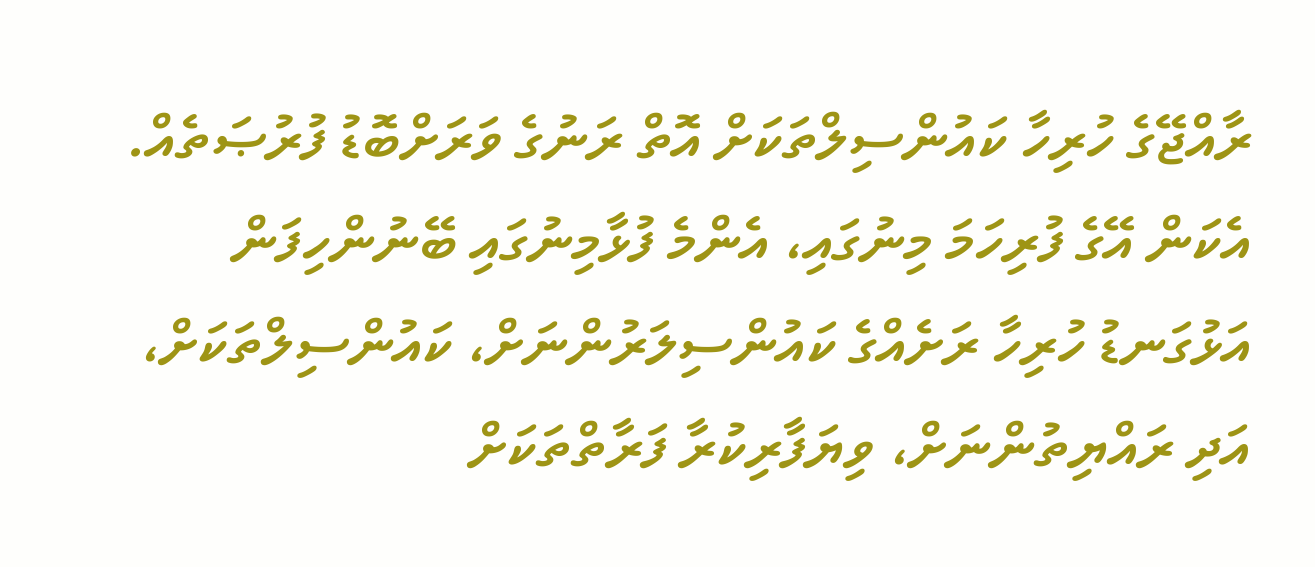ރާއްޖޭގެ ހުރިހާ ކައުންސިލްތަކަށް އޮތް ރަނުގެ ވަރަށްބޮޑު ފުރުޞަތެއް. އެކަން އޭގެ ފުރިހަމަ މިނުގައި، އެންމެ ފުޅާމިނުގައި ބޭނުންހިފަން އަޅުގަނޑު ހުރިހާ ރަށެއްގެ ކައުންސިލަރުންނަށް، ކައުންސިލްތަކަށް، އަދި ރައްޔިތުންނަށް، ވިޔަފާރިކުރާ ފަރާތްތަކަށް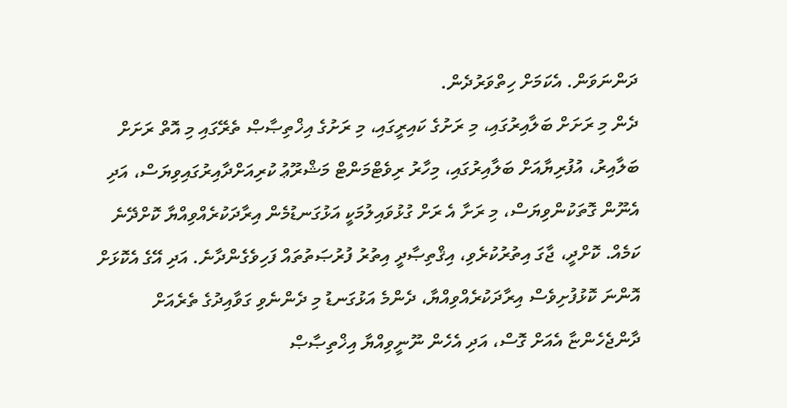ދަންނަވަން. އެކަމަށް ހިތްވަރުދެން.
ދެން މި ރަށަށް ބަލާއިރުގައި، މި ރަށުގެ ކައިރީގައި، މި ރަށުގެ އިޚްތިޞާޞް ތެރޭގައި މި އޮތް ރަށަށް ބަލާއިރު، އުފުރިޔާއަށް ބަލާއިރުގައި، މިހާރު ރިވެޓްމަންޓް މަޝްރޫޢު ކުރިއަށްދާއިރުގައިވިޔަސް، އަދި އެނޫން ގޮތަކުންވިޔަސް، މި ރަށާ އެ ރަށް ގުޅުވައިލުމަކީ އަޅުގަނޑުމެން އިރާދަކުރެއްވިއްޔާ ކޮށްދޭނެ ކަމެއް. ކޮށްދީ، ޖާގަ އިތުރުކުރެވި، އިޤްތިޞާދީ އިތުރު ފުރުޞަތުތައް ފަހިވެގެންދާނެ. އަދި އޭގެ އެކޮޅަށް އޮންނަ ކޮޅުފުށިވެސް އިރާދަކުރެއްވިއްޔާ، ދެންމެ އަޅުގަނޑު މި ދެންނެވި ގަވާއިދުގެ ތެރެއަށް ދާންޖެހެންޏާ އެއަށް ގޮސް، އަދި އެހެން ނޫނީވިއްޔާ އިޚްތިޞާޞް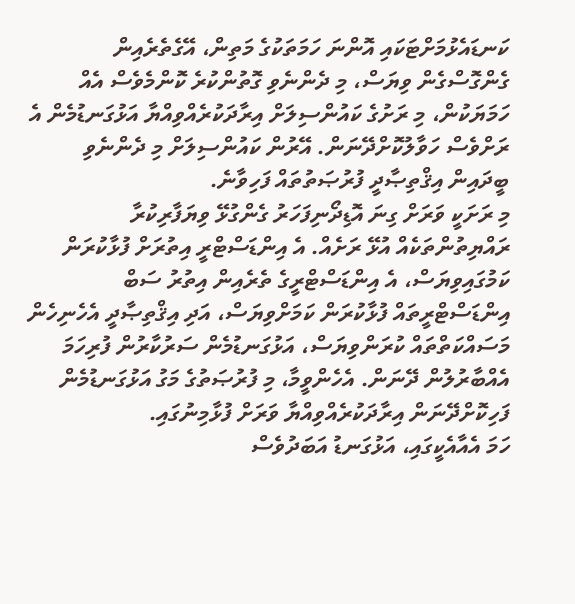ކަނޑައެޅުމަށްޓަކައި އޮންނަ ހަމަތަކުގެ މަތިން، އޭގެތެރެއިން ގެންގޮސްގެން ވިޔަސް، މި ދެންނެވި ގޮތުންކުރެ ކޮންމެވެސް އެއް ހަމަޔަކުން، މި ރަށުގެ ކައުންސިލަށް އިރާދަކުރެއްވިއްޔާ އަޅުގަނޑުމެން އެ ރަށްވެސް ހަވާލުކޮށްދޭނަން. އޭރުން ކައުންސިލަށް މި ދެންނެވި ބީދައިން އިޤްތިޞާދީ ފުރުޞަތުތައް ފަހިވާނެ.
މި ރަށަކީ ވަރަށް ގިނަ އޮޑިދޯނިފަހަރު ގެންގުޅޭ ވިޔަފާރިކުރާ ރައްޔިތުންތަކެއް އުޅޭ ރަށެއް. އެ އިންޑަސްޓްރީ އިތުރަށް ފުޅާކުރަން ކަމުގައިވިޔަސް، އެ އިންޑަސްޓްރީގެ ތެރެއިން އިތުރު ސަބް އިންޑަސްޓްރީތައް ފުޅާކުރަން ކަމަށްވިޔަސް، އަދި އިޤްތިޞާދީ އެހެނިހެން މަސައްކަތްތައް ކުރަންވިޔަސް، އަޅުގަނޑުމެން ސަރުކާރުން ފުރިހަމަ އެއްބާރުލުން ދޭނަން. އެހެންވީމާ، މި ފުރުޞަތުގެ މަގު އަޅުގަނޑުމެން ފަހިކޮށްދޭނަން އިރާދަކުރެއްވިއްޔާ ވަރަށް ފުޅާމިނުގައި.
ހަމަ އެއާއެކީގައި، އަޅުގަނޑު އަބަދުވެސް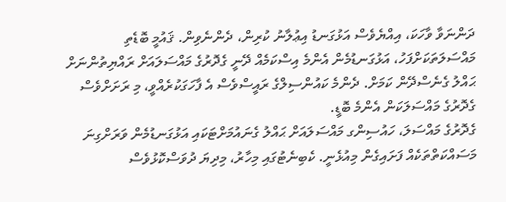ދަންނަވާ ވާހަކަ، އިއްޔެވެސް އަޅުގަނޑު އިޢުލާނު ކުރިން، ދެންނެވިން. ޤައުމީ ބޮޑެތި މައްސަލަތަކަށްފަހު، އަޅުގަނޑުމެން އެންމެ އިސްކަމެއް ދޭނީ ގެދޮރުގެ މައްސަލައަށް ރައްޔިތުންނަށް ޙައްލު ގެނެސްދޭން ކަމަށް. ދެންމެ ކައުންސިލްގެ ރައީސްވެސް އެ ފާހަގަކުރެއްވީ، މި ރަށަށްވެސް ގެދޮރުގެ މައްސަލަކަން އެންމެ ބޮޑީ.
ގެދޮރުގެ މައްސަލަ، ހައުސިންގ މައްސަލައަށް ޙައްލު ގެނައުމަށްޓަކައި އަޅުގަނޑުމެން ވަރަށްގިނަ މަސައްކަތްތަކެއް ފަށައިގެން މިއުޅެނީ. ކެބިނެޓުގައި މިހާރު، މިދިޔަ ދުވަސްކޮޅުވެސް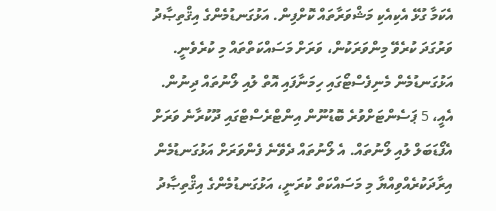އެކަމާ ގުޅޭ އެކިއެކި މަޝްވަރާތައް ކޮށްފިން. އަޅުގަނޑުމެންގެ އިޤްތިޞާދު ވަރުގަދަ ކުރެވޭ މިންވަރަކުން، ވަރަށް މަސައްކަތްތައް މި ކުރެވެނީ. އަޅުގަނޑުމެން މެނިފެސްޓޯގައި ހިމަނާފައި އޮތް ލުއި ލޯނުތައް ދިނުން. އެއީ، 5 ޕަސެންޓަށްވުރެ ބޮޑުނޫން އިންޓްރެސްޓްގައި ދޫކުރާނެ ވަރަށް އެފޯޑަބަލް ލުއި ލޯނުތައް. އެ ލޯނުތައް ދެވޭނެ ފެންވަރަށް އަޅުގަނޑުމެން އިރާދަކުރެއްވިއްޔާ މި މަސައްކަތް ކުރަނީ، އަޅުގަނޑުމެންގެ އިޤްތިޞާދު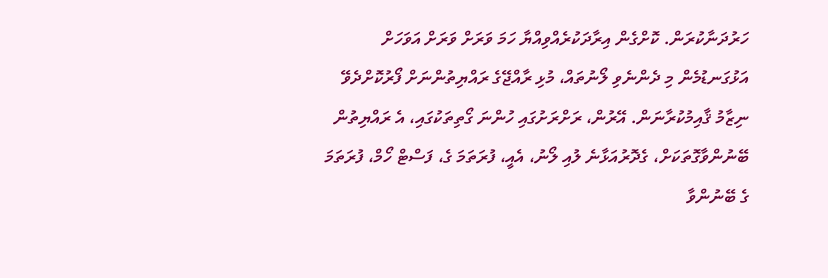ހަރުދަނާކުރަން. ކޮށްގެން އިރާދަކުރެއްވިއްޔާ ހަމަ ވަރަށް ވަރަށް އަވަހަށް އަޅުގަނޑުމެން މި ދެންނެވި ލޯނުތައް، މުޅި ރާއްޖޭގެ ރައްޔިތުންނަށް ފޯރުކޮށްދެވޭ ނިޒާމު ޤާއިމުކުރާނަން. އޭރުން، ރަށްރަށުގައި ހުންނަ ގޯތިތަކުގައި، އެ ރައްޔިތުން ބޭނުންވާގޮތަކަށް، ގެދޮރުއަޅާނެ ލުއި ލޯނު، އެއީ، ފުރަތަމަ ގެ، ފަސްޓް ހޯމް، ފުރަތަމަ ގެ ބޭނުންވާ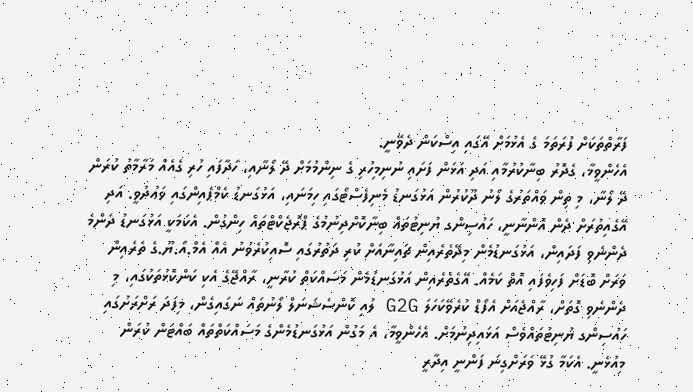ފަރާތްތަކަށް ފުރަތަމަ ގެ އެޅުމަށް އޭގައި އިސްކަން ދެވޭނީ.
އެހެންވީމާ، ގެދޮރު ބިނާކުރުމާއި އަދި އަޅަން ފަށައި ނުނިމިހުރި ގެ ނިންމުމަށް ދޭ ލޯނާއި، ހަދާފައި ހުރި ގެއެއް މަރާމާތު ކުރަން ދޭ ލޯނާ، މި ތިން ވައްތަރުގެ ލޯނު ދޫކުރުން އަޅުގަނޑު މެނިފެސްޓޯގައި ހިމަނައި، އަޅުގަނޑު ކެމްޕެއިންގައި ވަޢުދުވީ. އަދި އޭގެއިތުރަށް ދެން އޮންނާނީ، ހައުސިންގ ޔުނިޓުތައް ބިނާކޮށްދިނުމުގެ ޕްރޮޖެކްޓްތައް ހިންގުން. އެކަމަކީ އަޅުގަނޑު ދެންމެ ދެންނެވި ފަދައިން، އަޅުގަނޑުމެން މިދޭތެރެއިން ޗައިނާއަށް ކުރި ދަތުރުގައި ސޮއިކުރެވުނު އެއް އެމް.އޯ.ޔޫ.ގެ ތެރެއިން ވަރަށް ބޮޑަށް ފަހިވެފައި އޮތް ކަމެއް. އޭގެތެރެއިން އަޅުގަނޑުމެން މަސައްކަތް ކުރާނީ، ރާއްޖޭގެ އެކި ކަންކޮޅުތަކުގައި، މި ދެންނެވި ގޮތަށް، ރާއްޖެއަށް އެފޯޑް ކުރެވޭކަހަލަ G2G ލުއި ކޮންސެޝަނަލް ލޯނުތައް ނަގައިގެން، މިފަދަ ރަށްރަށުގައި ހައުސިންގ ޔުނިޓުތައްވެސް އަޅައިދިނުމަށް. އެހެންވީމާ، އެ މަގުން އަޅުގަނޑުމެންގެ މަސައްކަތްތައް ބައްޓަން ކުރަން މިއުޅެނީ. އެކަމާ ގުޅޭ ވަރަށްގިނަ ފަންނީ އިދާރީ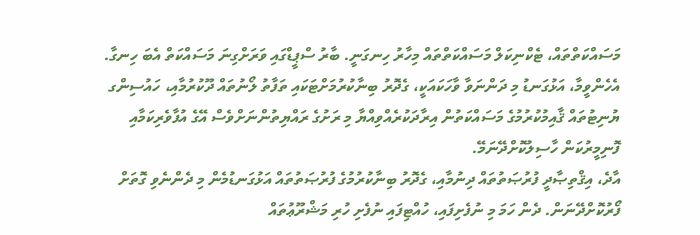މަސައްކަތްތައް، ޓެކްނިކަލް މަސައްކަތްތައް މިހާރު ހިނގަނީ. ބާރު ސްޕީޑްގައި ވަރަށްގިނަ މަސައްކަތް އެބަ ހިނގާ.
އެހެންވީމާ، އަޅުގަނޑު މި ދަންނަވާ ވާހަކައަކީ، ގެދޮރު ބިނާކުރުމަށްޓަކައި ތަފާތު ލޯނުތައް ދޫކުރުމާއި، ހައުސިންގ ޔުނިޓުތައް ޤާއިމުކުރުމުގެ މަސައްކަތުން އިރާދަކުރެއްވިއްޔާ މި ރަށުގެ ރައްޔިތުންނަށްވެސް އޭގެ އުފާވެރިކަމާއި ފޮނިމީރުކަން ހާސިލުކޮށްދޭނަމޭ.
އާދެ، އިޤްތިޞާދީ ފުރުޞަތުތައް ދިނުމާއި، ގެދޮރު ބިނާކުރުމުގެ ފުރުޞަތުތައް އަޅުގަނޑުމެން މި ދެންނެވި ގޮތަށް ފޯރުކޮށްދޭނަން. ދެން ހަމަ މި ނުފެށިފައި، ހުއްޓިފައި ނުފެށި ހުރި މަޝްރޫޢުތައް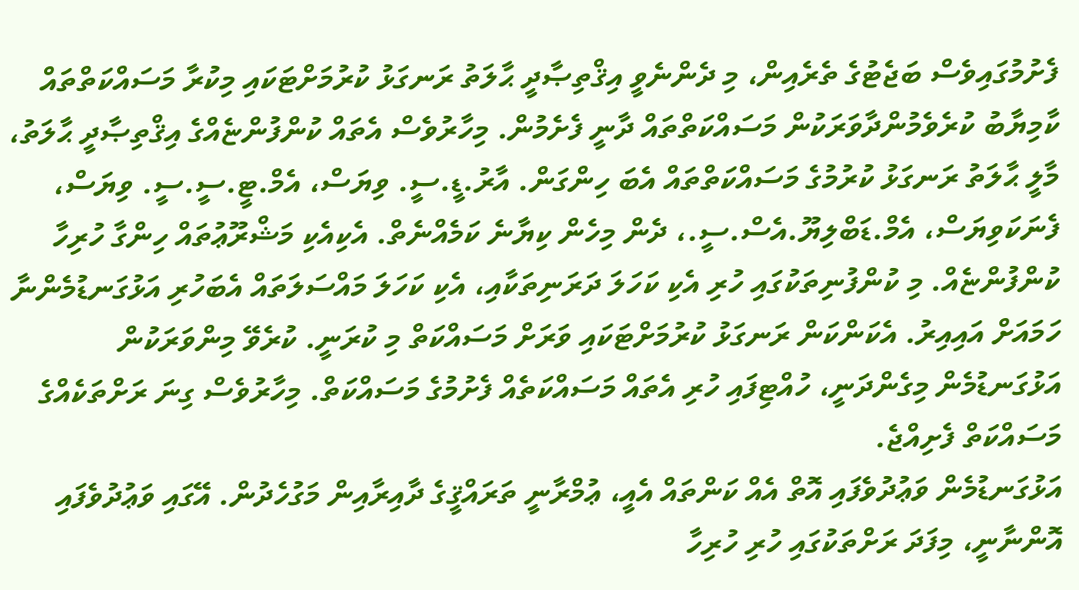ފެށުމުގައިވެސް ބަޖެޓުގެ ތެރެއިން، މި ދެންނެވީ އިޤްތިޞާދީ ޙާލަތު ރަނގަޅު ކުރުމަށްޓަކައި މިކުރާ މަސައްކަތްތައް ކާމިޔާބު ކުރެވެމުންދާވަރަކުން މަސައްކަތްތައް ދާނީ ފެށެމުން. މިހާރުވެސް އެތައް ކުންފުންޏެއްގެ އިޤްތިޞާދީ ޙާލަތު، މާލީ ޙާލަތު ރަނގަޅު ކުރުމުގެ މަސައްކަތްތައް އެބަ ހިންގަން. އާރު.ޑީ.ސީ. ވިޔަސް، އެމް.ޓީ.ސީ.ސީ. ވިޔަސް، ފެނަކަވިޔަސް، އެމް.ޑަބްލިޔޫ.އެސް.ސީ.، ދެން މިހެން ކިޔާނެ ކަމެއްނެތް. އެކިއެކި މަޝްރޫޢުތައް ހިންގާ ހުރިހާ ކުންފުންޏެއް. މި ކުންފުނިތަކުގައި ހުރި އެކި ކަހަލަ ދަރަނިތަކާއި، އެކި ކަހަލަ މައްސަލަތައް އެބަހުރި އަޅުގަނޑުމެންނާ ހަމައަށް އައިއިރު. އެކަންކަން ރަނގަޅު ކުރުމަށްޓަކައި ވަރަށް މަސައްކަތް މި ކުރަނީ. ކުރެވޭ މިންވަރަކުން އަޅުގަނޑުމެން މިގެންދަނީ، ހުއްޓިފައި ހުރި އެތައް މަސައްކަތެއް ފެށުމުގެ މަސައްކަތް. މިހާރުވެސް ގިނަ ރަށްތަކެއްގެ މަސައްކަތް ފެށިއްޖެ.
އަޅުގަނޑުމެން ވަޢުދުވެފައި އޮތް އެއް ކަންތައް އެއީ، ޢުމްރާނީ ތަރައްޤީގެ ދާއިރާއިން މަގުހެދުން. އޭގައި ވަޢުދުވެފައި އޮންނާނީ، މިފަދަ ރަށްތަކުގައި ހުރި ހުރިހާ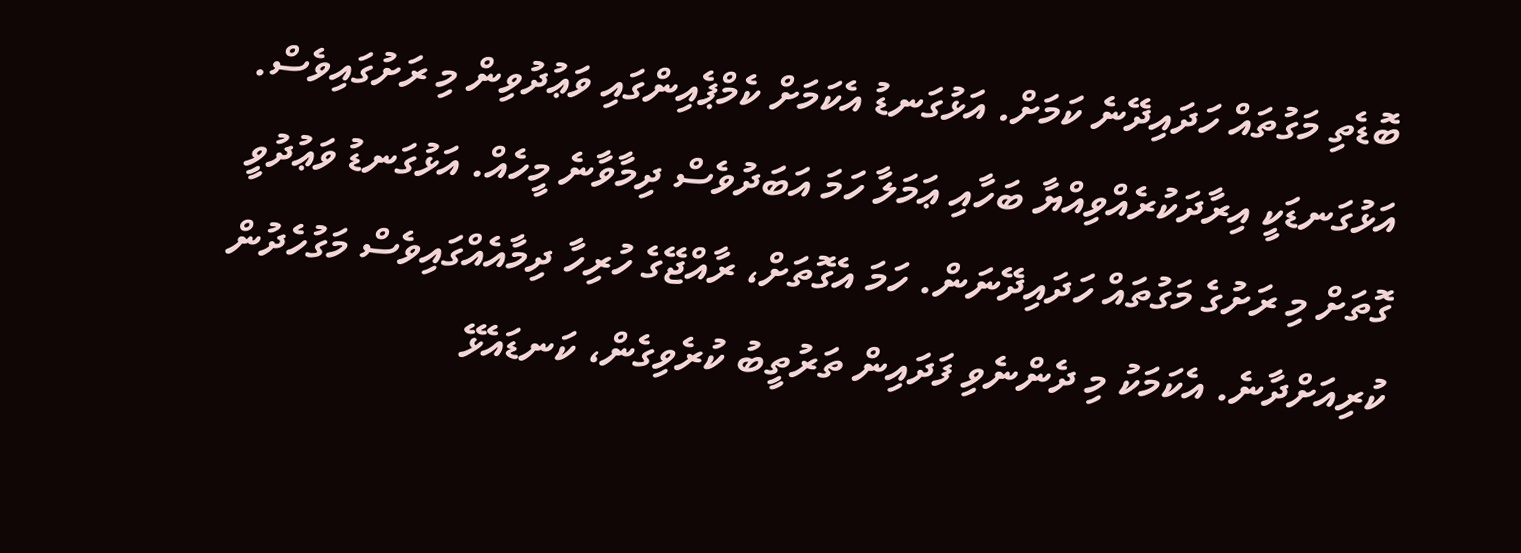ބޮޑެތި މަގުތައް ހަދައިދޭނެ ކަމަށް. އަޅުގަނޑު އެކަމަށް ކެމްޕެއިންގައި ވަޢުދުވިން މި ރަށުގައިވެސް. އަޅުގަނޑަކީ އިރާދަކުރެއްވިއްޔާ ބަހާއި ޢަމަލާ ހަމަ އަބަދުވެސް ދިމާވާނެ މީހެއް. އަޅުގަނޑު ވަޢުދުވީ ގޮތަށް މި ރަށުގެ މަގުތައް ހަދައިދޭނަން. ހަމަ އެގޮތަށް، ރާއްޖޭގެ ހުރިހާ ދިމާއެއްގައިވެސް މަގުހެދުން ކުރިއަށްދާނެ. އެކަމަކު މި ދެންނެވި ފަދައިން ތަރުތީބު ކުރެވިގެން، ކަނޑައެޅޭ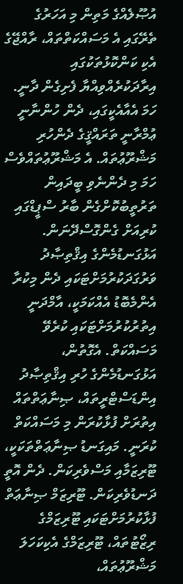އުޞޫލެއްގެ މަތިން މި އަހަރުގެ ތެރޭގައި އެ މަސައްކަތްތައް، ރާއްޖޭގެ އެކި ކަންކޮޅުތަކުގައި އިރާދަކުރެއްވިއްޔާ ފެށިގެން ދާނީ.
ހަމަ އެއާއެކީގައި، ދެން ހުންނާނީ ޢުމްރާނީ ތަރައްޤީގެ ދެންހުރި މަޝްރޫޢުތައް. އެ މަޝްރޫޢުތައްވެސް ހަމަ މި ދެންނެވި ބީދައިން ތަރުތީބުކޮށްގެން ބާރު ސްޕީޑްގައި ކުރިއަށް ގެންގޮސްދޭނަން.
އަޅުގަނޑުމެންގެ އިޤްތިޞާދު ވަރުގަދަކުރުމަށްޓަކައި ދެން މިކުރާ އެންމެބޮޑު އެއްކަމަކީ، އާމްދަނީ އިތުރުކުރުމަށްޓަކައި ކުރެވޭ މަސައްކަތް. އެގޮތުން، އަޅުގަނޑުމެންގެ ހުރި އިޤްތިޞާދު އިންޑަސްޓްރީތައް، ޞިނާޢަތްތައް އިތުރަށް ފުޅާކުރަން މި މަސައްކަތް ކުރަނީ. މައިގަނޑު ޞިނާޢަތްތަކަކީ، ޓޫރިޒަމާއި މަސްވެރިކަން. ދެން އޮތީ ދަނޑުވެރިކަން. ޓޫރިޒަމް ޞިނާޢަތް ފުޅާކުރުމަށްޓަކައި ޓޫރިޒަމްގެ ރިޒޯޓުތައް، ޓޫރިޒަމްގެ އެކިކަހަލަ މަޝްރޫޢުތައް،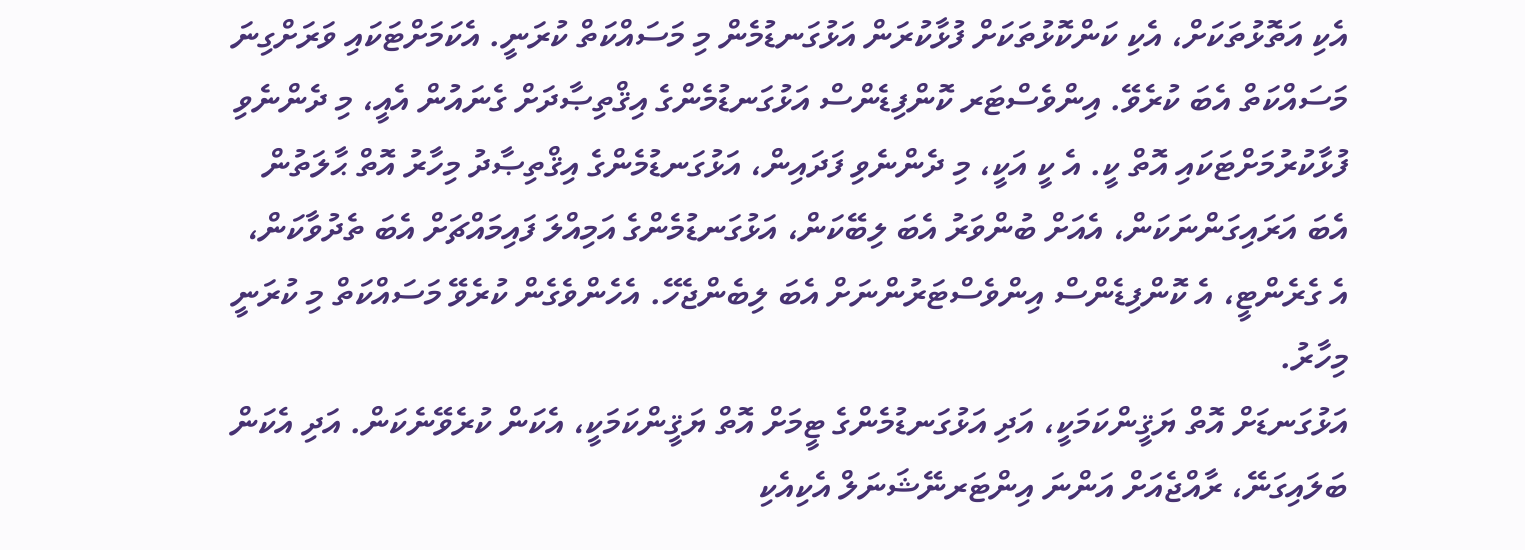އެކި އަތޮޅުތަކަށް، އެކި ކަންކޮޅުތަކަށް ފުޅާކުރަން އަޅުގަނޑުމެން މި މަސައްކަތް ކުރަނީ. އެކަމަށްޓަކައި ވަރަށްގިނަ މަސައްކަތް އެބަ ކުރެވޭ. އިންވެސްޓަރ ކޮންފިޑެންސް އަޅުގަނޑުމެންގެ އިޤްތިޞާދަށް ގެނައުން އެއީ، މި ދެންނެވި ފުޅާކުރުމަށްޓަކައި އޮތް ކީ. އެ ކީ އަކީ، މި ދެންނެވި ފަދައިން، އަޅުގަނޑުމެންގެ އިޤްތިޞާދު މިހާރު އޮތް ޙާލަތުން އެބަ އަރައިގަންނަކަން، އެއަށް ބުންވަރު އެބަ ލިބޭކަން، އަޅުގަނޑުމެންގެ އަމިއްލަ ފައިމައްޗަށް އެބަ ތެދުވާކަން، އެ ގެރެންޓީ، އެ ކޮންފިޑެންސް އިންވެސްޓަރުންނަށް އެބަ ލިބެންޖެހޭ. އެހެންވެގެން ކުރެވޭ މަސައްކަތް މި ކުރަނީ މިހާރު.
އަޅުގަނޑަށް އޮތް ޔަޤީންކަމަކީ، އަދި އަޅުގަނޑުމެންގެ ޓީމަށް އޮތް ޔަޤީންކަމަކީ، އެކަން ކުރެވޭނެކަން. އަދި އެކަން ބަލައިގަނޭ، ރާއްޖެއަށް އަންނަ އިންޓަރނޭޝަނަލް އެކިއެކި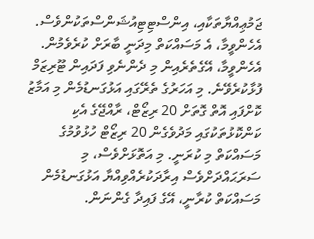ޖަމުޢިއްޔާތަކާއި، އިންސްޓިޓިއުޝަންސްތަކުންވެސް. އެހެންވީމާ، އެ މަސައްކަތް މިދަނީ ބާރަށް ކުރެވެމުން.
އެހެންވީމާ، އޭގެތެރެއިން މި ދެންނެވި ފަދައިން ޓޫރިޒަމް ފުޅާކުރެވޭނެ. މި އަހަރުގެ ތެރޭގައި އަޅުގަނޑުމެން މި އަމާޒު ކޮށްފައި އޮތް ގޮތަށް 20 ރިޒޯޓް، ރާއްޖޭގެ އެކި ކަންކޮޅުތަކުގައި މަދުވެގެން 20 ރިޒޯޓް ހުޅުވުމުގެ މަސައްކަތް މި ކުރަނީ. މި އަތޮޅަށްވެސް، މި ސަރަޙައްދަށްވެސް އިރާދަކުރެއްވިއްޔާ އަޅުގަނޑުމެން މަސައްކަތް ކުރާނީ، އޭގެ ފައިދާ ގެންނަން.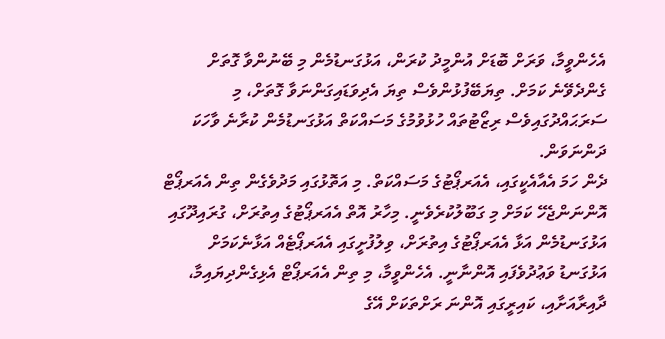އެހެންވީމާ، ވަރަށް ބޮޑަށް އުންމީދު ކުރަން، އަޅުގަނޑުމެން މި ބޭނުންވާ ގޮތަށް ގެންދެވޭނެ ކަމަށް. ތިޔަބޭފުޅުންވެސް ތިޔަ އެދިވަޑައިގަންނަވާ ގޮތަށް، މި ސަރަޙައްދުގައިވެސް ރިޒޯޓުތައް ހުޅުވުމުގެ މަސައްކަތް އަޅުގަނޑުމެން ކުރާނެ ވާހަކަ ދަންނަވަން.
ދެން ހަމަ އެއާއެކީގައި، އެއަރޕޯޓުގެ މަސައްކަތް. މި އަތޮޅުގައި މަދުވެގެން ތިން އެއަރޕޯޓް އޮންނަންޖެހޭ ކަމަށް މި ގަބޫލުކުރެވެނީ. މިހާރު އޮތް އެއަރޕޯޓުގެ އިތުރަށް، ގުރައިދޫގައި އަޅުގަނޑުމެން އަޅާ އެއަރޕޯޓުގެ އިތުރަށް، ވިލުފުށީގައި އެއަރޕޯޓެއް އަޅާނެކަމަށް އަޅުގަނޑު ވަޢުދުވެފައި އޮންނާނީ. އެހެންވީމާ، މި ތިން އެއަރޕޯޓް އެޅިގެންދިޔައިމާ، ދާއިރާއަށާއި، ކައިރީގައި އޮންނަ ރަށްތަކަށް އޭގެ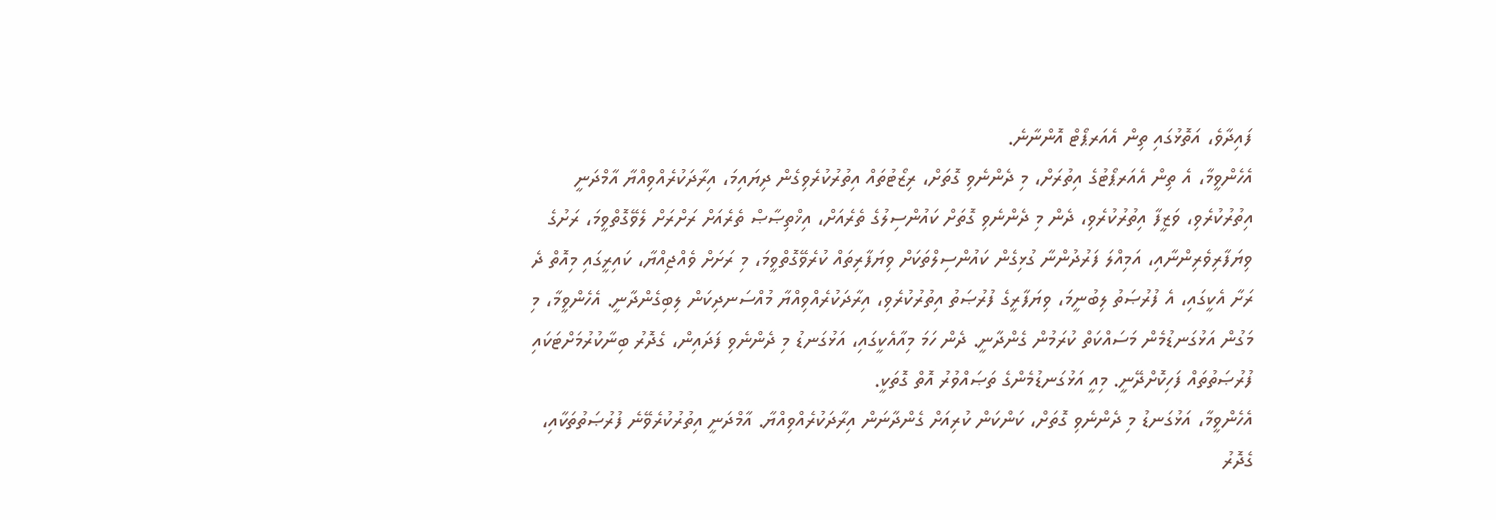ފައިދާވެ، އަތޮޅުގައި ތިން އެއަރޕޯޓް އޮންނާނެ.
އެހެންވީމާ، އެ ތިން އެއަރޕޯޓުގެ އިތުރަށް، މި ދެންނެވި ގޮތަށް، ރިޒޯޓުތައް އިތުރުކުރެވިގެން ދިޔައިމަ، އިރާދަކުރެއްވިއްޔާ އާމްދަނީ އިތުރުކުރެވި، ވަޒީފާ އިތުރުކުރެވި، ދެން މި ދެންނެވި ގޮތަށް ކައުންސިލުގެ ތެރެއަށް، އިޚްތިޞާޞް ތެރެއަށް ރަށްރަށް ލެވޭގޮތްވީމަ، ރަށުގެ ވިޔަފާރިވެރިންނާއި، އަމިއްލަ ފަރުދުންނާ ގުޅިގެން ކައުންސިލްތަކަށް ވިޔަފާރިތައް ކުރެވޭގޮތްވީމަ، މި ރަށަށް ވެއްޖިއްޔާ، ކައިރީގައި މިއޮތް ދެ ރަށާ އެކީގައި، އެ ފުރުޞަތު ލިބުނީމަ، ވިޔަފާރީގެ ފުރުޞަތު އިތުރުކުރެވި، އިރާދަކުރެއްވިއްޔާ މުއްސަނދިކަން ލިބިގެންދާނީ. އެހެންވީމާ، މި މަގުން އަޅުގަނޑުމެން މަސައްކަތް ކުރަމުން ގެންދާނީ. ދެން ހަމަ މިއާއެކީގައި، އަޅުގަނޑު މި ދެންނެވި ފަދައިން، ގެދޮރު ބިނާކުރުމަށްޓަކައި ފުރުޞަތުތައް ފަހިކޮށްދޭނީ. މިއީ އަޅުގަނޑުމެންގެ ތަޞައްވުރު އޮތް ގޮތަކީ.
އެހެންވީމާ، އަޅުގަނޑު މި ދެންނެވި ގޮތަށް، ކަންކަން ކުރިއަށް ގެންދާނަން އިރާދަކުރެއްވިއްޔާ. އާމްދަނީ އިތުރުކުރެވޭނެ ފުރުޞަތުތަކާއި، ގެދޮރު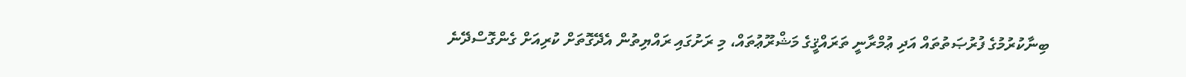ބިނާކުރުމުގެ ފުރުޞަތުތައް އަދި ޢުމްރާނީ ތަރައްޤީގެ މަޝްރޫޢުތައް، މި ރަށުގައި ރައްޔިތުން އެދޭގޮތަށް ކުރިއަށް ގެންގޮސްދޭނެ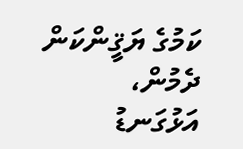ކަމުގެ ޔަޤީންކަން ދެމުން، އަޅުގަނޑު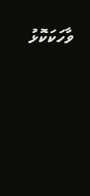ވާހަކަކޮޅު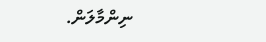ނިންމާލަން.